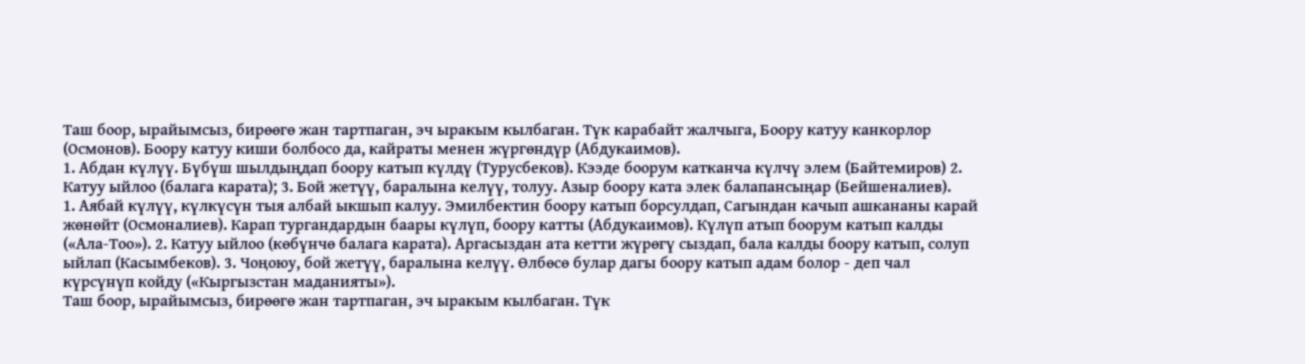Таш боор, ырайымсыз, бирөөгө жан тартпаган, эч ыракым кылбаган. Түк карабайт жалчыга, Боору катуу канкорлор (Осмонов). Боору катуу киши болбосо да, кайраты менен жүргөндүр (Абдукаимов).
1. Абдан күлүү. Бүбүш шылдыңдап боору катып күлдү (Турусбеков). Кээде боорум катканча күлчү элем (Байтемиров) 2. Катуу ыйлоо (балага карата); 3. Бой жетүү, баралына келүү, толуу. Азыр боору ката элек балапансыңар (Бейшеналиев).
1. Аябай күлүү, күлкүсүн тыя албай ыкшып калуу. Эмилбектин боору катып борсулдап, Сагындан качып ашкананы карай жөнөйт (Осмоналиев). Карап тургандардын баары күлүп, боору катты (Абдукаимов). Күлүп атып боорум катып калды («Ала-Тоо»). 2. Катуу ыйлоо (көбүнчө балага карата). Аргасыздан ата кетти жүрөгү сыздап, бала калды боору катып, солуп ыйлап (Касымбеков). 3. Чоңоюу, бой жетүү, баралына келүү. Өлбөсө булар дагы боору катып адам болор - деп чал күрсүнүп койду («Кыргызстан маданияты»).
Таш боор, ырайымсыз, бирөөгө жан тартпаган, эч ыракым кылбаган. Түк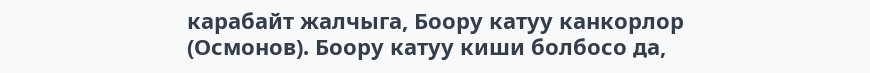карабайт жалчыга, Боору катуу канкорлор (Осмонов). Боору катуу киши болбосо да,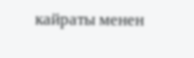кайраты менен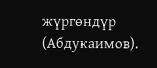жүргөндүр (Абдукаимов).